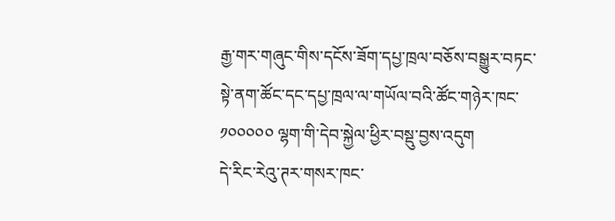རྒྱ་གར་གཞུང་གིས་དངོས་ཟོག་དཔྱ་ཁྲལ་བཅོས་བསྒྱུར་བཏང་སྟེ་ནག་ཚོང་དང་དཔྱ་ཁྲལ་ལ་གཡོལ་བའི་ཚོང་གཉེར་ཁང་ ༡༠༠༠༠༠ ལྷག་གི་དེབ་སྐྱེལ་ཕྱིར་བསྡུ་བྱས་འདུག
དེ་རིང་རེའུ་ཊར་གསར་ཁང་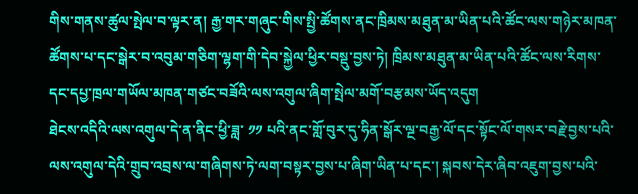གིས་གནས་ཚུལ་སྤེལ་བ་ལྟར་ན། རྒྱ་གར་གཞུང་གིས་སྤྱི་ཚོགས་ནང་ཁྲིམས་མཐུན་མ་ཡིན་པའི་ཚོང་ལས་གཉེར་མཁན་ཚོགས་པ་དང་སྒེར་བ་འབུམ་གཅིག་ལྷག་གི་དེབ་སྐྱེལ་ཕྱིར་བསྡུ་བྱས་ཏེ། ཁྲིམས་མཐུན་མ་ཡིན་པའི་ཚོང་ལས་རིགས་དང་དཔྱ་ཁྲལ་གཡོལ་མཁན་གཙང་བཟོའི་ལས་འགུལ་ཞིག་སྤེལ་མགོ་བརྩམས་ཡོད་འདུག
ཐེངས་འདིའི་ལས་འགུལ་དེ་ན་ནིང་ཕྱི་ཟླ་ ༡༡ པའི་ནང་གློ་བུར་དུ་ཧིན་སྒོར་ལྔ་བརྒྱ་ལོ་དང་སྟོང་ལོ་གསར་བརྗེ་བྱས་པའི་ལས་འགུལ་དེའི་གྲུབ་འབྲས་ལ་གཞིགས་ཏེ་ལག་བསྟར་བྱས་པ་ཞིག་ཡིན་པ་དང་། སྐབས་དེར་ཞིབ་འཇུག་བྱས་པའི་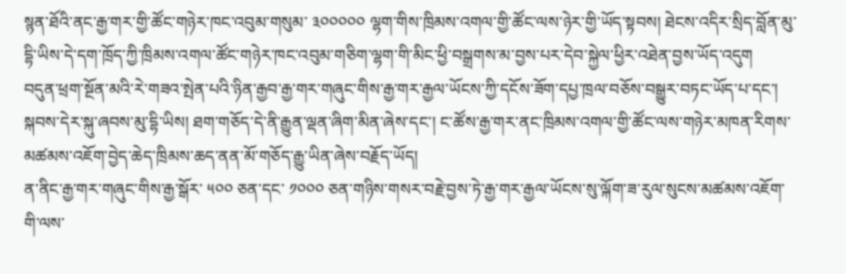སྙན་ཐོའི་ནང་རྒྱ་གར་གྱི་ཚོང་གཉེར་ཁང་འབུམ་གསུམ་ ༣༠༠༠༠༠ ལྷག་གིས་ཁྲིམས་འགལ་གྱི་ཚོང་ལས་ཉེར་གྱི་ཡོད་སྟབས། ཐེངས་འདིར་སྲིད་བློན་མུ་དྷི་ཡིས་དེ་དག་ཁྲོད་ཀྱི་ཁྲིམས་འགལ་ཚོང་གཉེར་ཁང་འབུམ་གཅིག་ལྷག་གི་མིང་ཕྱི་བསྒྲགས་མ་བྱས་པར་དེབ་སྐྱེལ་ཕྱིར་འཐེན་བྱས་ཡོད་འདུག
བདུན་ཕྲག་སྔོན་མའི་རེ་གཟའ་སྤེན་པའི་ཉིན་རྒྱབ་རྒྱ་གར་གཞུང་གིས་རྒྱ་གར་རྒྱལ་ཡོངས་ཀྱི་དངོས་ཟོག་དཔྱ་ཁྲལ་བཅོས་བསྒྱུར་བཏང་ཡོད་པ་དང་། སྐབས་དེར་སྐུ་ཞབས་མུ་དྷི་ཡིས། ཐག་གཅོད་དེ་ནི་རྒྱུན་ལྡན་ཞིག་མིན་ཞེས་དང་། ང་ཚོས་རྒྱ་གར་ནང་ཁྲིམས་འགལ་གྱི་ཚོང་ལས་གཉེར་མཁན་རིགས་མཚམས་འཇོག་བྱེད་ཆེད་ཁྲིམས་ཆད་ནན་མོ་གཅོད་རྒྱུ་ཡིན་ཞེས་བརྗོད་ཡོད།
ན་ནིང་རྒྱ་གར་གཞུང་གིས་རྒྱ་སྒོར་ ༥༠༠ ཅན་དང་ ༡༠༠༠ ཅན་གཉིས་གསར་བརྗེ་བྱས་ཏེ་རྒྱ་གར་རྒྱལ་ཡོངས་སུ་ལྐོག་ཟ་རུལ་སུངས་མཚམས་འཇོག་གི་ལས་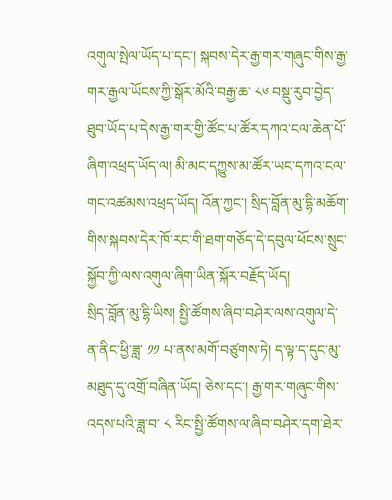འགུལ་སྤེལ་ཡོད་པ་དང་། སྐབས་དེར་རྒྱ་གར་གཞུང་གིས་རྒྱ་གར་རྒྱལ་ཡོངས་ཀྱི་སྒོར་མོའི་བརྒྱ་ཆ་ ༨༦ བསྡུ་རུབ་བྱེད་ཐུབ་ཡོད་པ་དེས་རྒྱ་གར་གྱི་ཚོང་པ་ཚོར་དཀའ་ངལ་ཆེན་པོ་ཞིག་འཕྲད་ཡོད་ལ། མི་མང་དཀྱུས་མ་ཚོར་ཡང་དཀའ་ངལ་གང་འཚམས་འཕྲད་ཡོད། འོན་ཀྱང་། སྲིད་བློན་མུ་དྷི་མཆོག་གིས་སྐབས་དེར་ཁོ་རང་གི་ཐག་གཅོད་དེ་དབུལ་ཕོངས་སྲུང་སྐྱོབ་ཀྱི་ལས་འགུལ་ཞིག་ཡིན་སྐོར་བརྗོད་ཡོད།
སྲིད་བློན་མུ་དྷི་ཡིས། སྤྱི་ཚོགས་ཞིབ་བཤེར་ལས་འགུལ་དེ་ན་ནིང་ཕྱི་ཟླ་ ༡༡ པ་ནས་མགོ་བཙུགས་ཏེ། ད་ལྟ་ད་དུང་མུ་མཐུད་དུ་འགྲོ་བཞིན་ཡོད། ཅེས་དང་། རྒྱ་གར་གཞུང་གིས་འདས་པའི་ཟླ་བ་ ༨ རིང་སྤྱི་ཚོགས་ལ་ཞིབ་བཤེར་དག་ཐེར་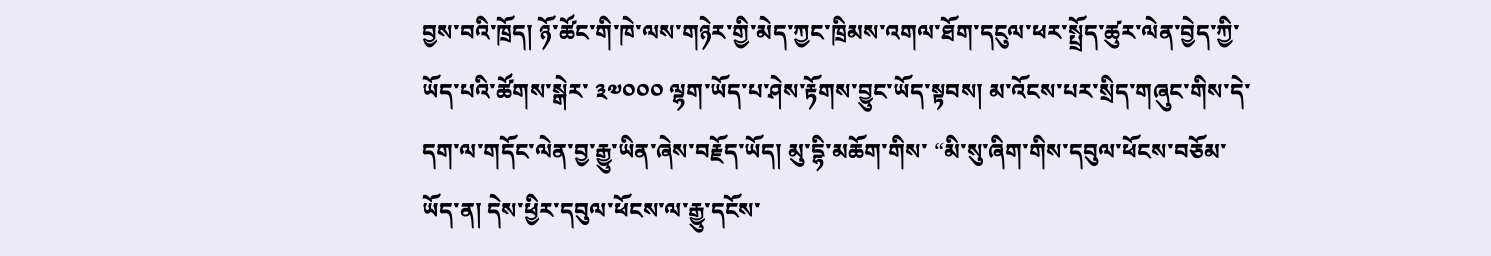བྱས་བའི་ཁྲོད། ཉོ་ཚོང་གི་ཁེ་ལས་གཉེར་གྱི་མེད་ཀྱང་ཁྲིམས་འགལ་ཐོག་དངུལ་ཕར་སྤྲོད་ཚུར་ལེན་བྱེད་ཀྱི་ཡོད་པའི་ཚོགས་སྒེར་ ༣༧༠༠༠ ལྷག་ཡོད་པ་ཤེས་རྟོགས་བྱུང་ཡོད་སྟབས། མ་འོངས་པར་སྲིད་གཞུང་གིས་དེ་དག་ལ་གདོང་ལེན་བྱ་རྒྱུ་ཡིན་ཞེས་བརྗོད་ཡོད། མུ་དྷི་མཆོག་གིས་ “མི་སུ་ཞིག་གིས་དབུལ་ཕོངས་བཅོམ་ཡོད་ན། དེས་ཕྱིར་དབུལ་ཕོངས་ལ་རྒྱུ་དངོས་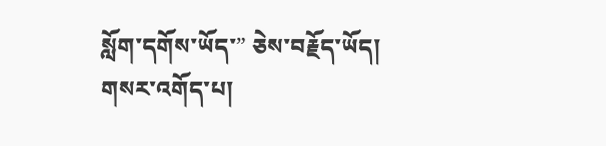སློག་དགོས་ཡོད་” ཅེས་བརྗོད་ཡོད།
གསར་འགོད་པ།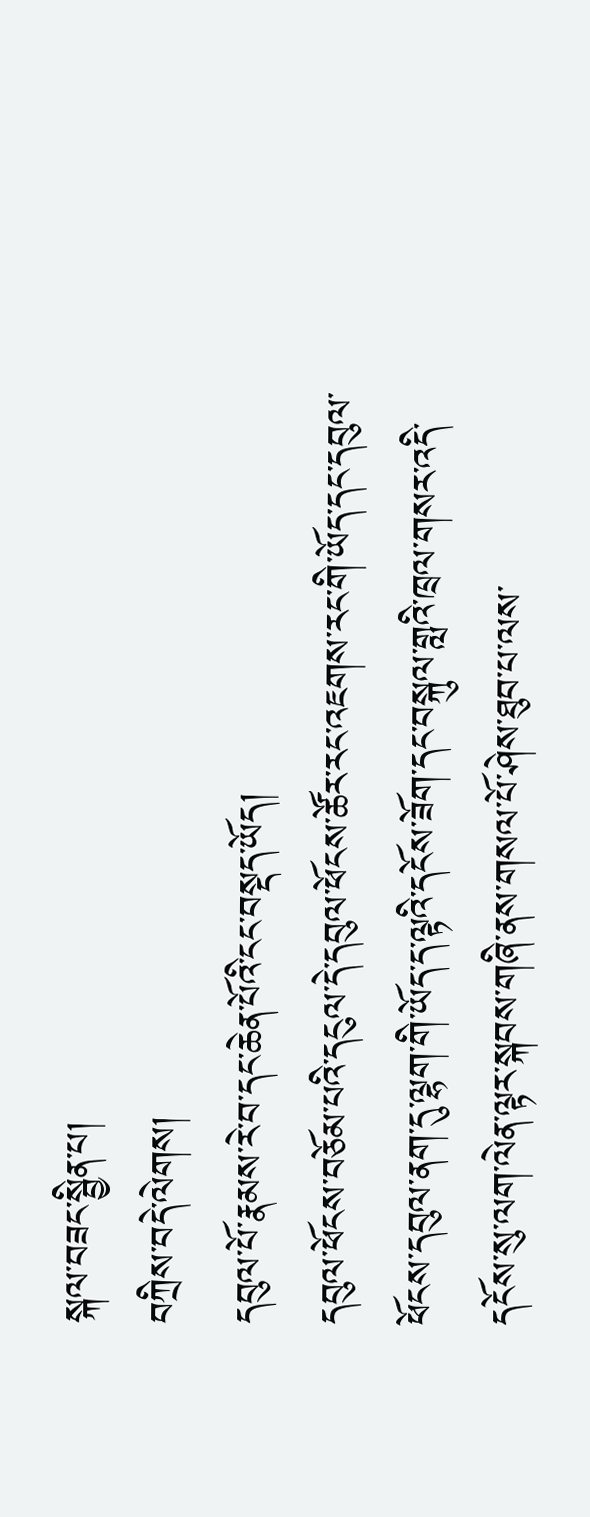སྐལ་བཟང་སྦྱིན་པ།
བཀྲིས་བདེ་ལེགས།
དབུལ་པོ་རྣམས་རེ་བ་དང་ཆེན་པོའི་ངང་བསྡད་ཡོད།
དབུལ་ཕོངས་བཅོམ་པའི་དངུལ་དེ་དབུལ་ཕོངས་ཚོར་རང་འཇགས་རང་གི་ཡོད་དང་དབུལ་ཕོངས་དབུལ་ནག་དུ་ལྷག་གི་ཡོད་ད་ལྟའི་དངོས་ཟོག་དང་བསྐུལ་གླའི་ཁྲལ་གསར་འདི་དངོས་སུ་ལག་ལེན་ལྟར་སྐབས་གཞི་ནས་གསལ་པོ་ཤེས་ཐུབ་པ་ལས་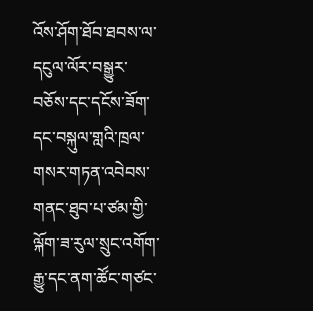འོས་ཤོག་ཐོབ་ཐབས་ལ་དངུལ་ལོར་བསྒྱུར་བཅོས་དང་དངོས་ཟོག་དང་བསྐུལ་གླའི་ཁྲལ་གསར་གཏན་འབེབས་གནང་ཐུབ་པ་ཙམ་གྱི་ལྐོག་ཟ་རུལ་སྲུང་འགོག་རྒྱུ་དང་ནག་ཚོང་གཙང་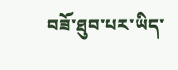བཟོ་ཐུབ་པར་ཡིད་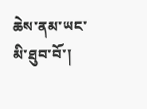ཆེས་ནམ་ཡང་མི་ཐུབ་བོ་།